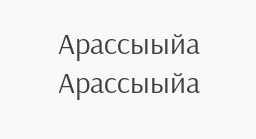Арассыыйа
Арассыыйа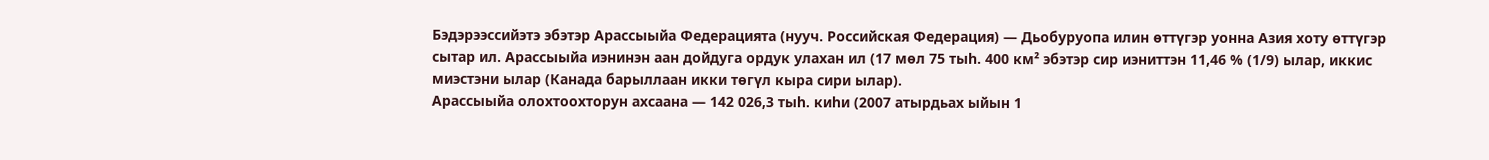Бэдэрээссийэтэ эбэтэр Арассыыйа Федерацията (нууч. Российская Федерация) — Дьобуруопа илин өттүгэр уонна Азия хоту өттүгэр сытар ил. Арассыыйа иэнинэн аан дойдуга ордук улахан ил (17 мөл 75 тыһ. 400 км² эбэтэр сир иэниттэн 11,46 % (1/9) ылар, иккис миэстэни ылар (Канада барыллаан икки төгүл кыра сири ылар).
Арассыыйа олохтоохторун ахсаана — 142 026,3 тыһ. киһи (2007 атырдьах ыйын 1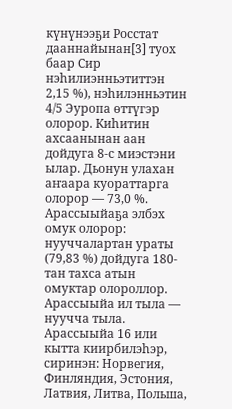күнүнээҕи Росстат дааннайынан[3] туох баар Сир нэһилиэнньэтиттэн 2,15 %), нэһилэнньэтин 4/5 Эуропа өттүгэр олорор. Киһитин ахсаанынан аан дойдуга 8-с миэстэни ылар. Дьонун улахан аҥаара куораттарга олорор — 73,0 %. Арассыыйаҕа элбэх омук олорор: нууччалартан ураты (79,83 %) дойдуга 180-тан тахса атын омуктар олороллор. Арассыыйа ил тыла — нуучча тыла.
Арассыыйа 16 или кытта киирбилэhэр, сиринэн: Норвегия, Финляндия, Эстония, Латвия, Литва, Польша,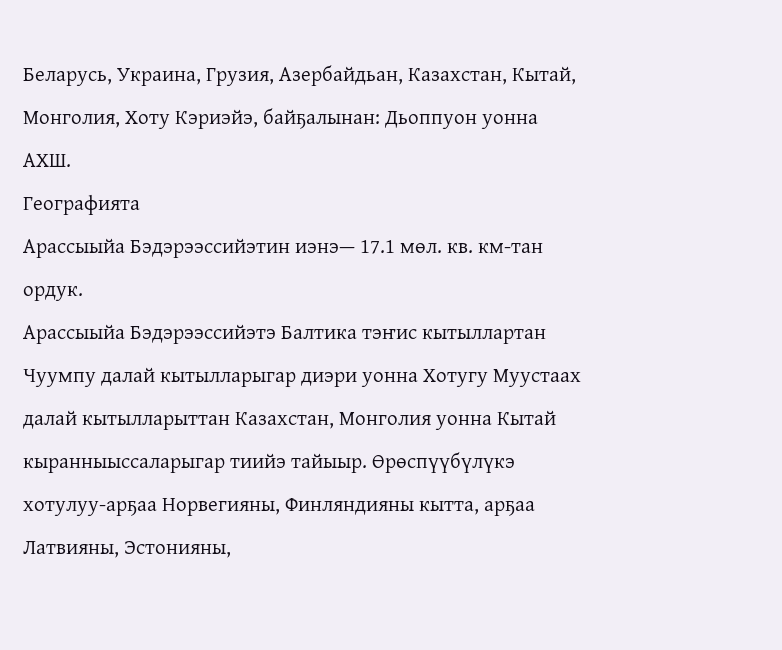Беларусь, Украина, Грузия, Азербайдьан, Казахстан, Кытай, Монголия, Хоту Кэриэйэ, байҕалынан: Дьоппуон уонна АХШ.
Географията
Арассыыйа Бэдэрээссийэтин иэнэ— 17.1 мөл. кв. км-тан ордук.
Арассыыйа Бэдэрээссийэтэ Балтика тэҥис кытыллартан Чуумпу далай кытылларыгар диэри уонна Хотугу Муустаах далай кытылларыттан Казахстан, Монголия уонна Кытай кыранныыссаларыгар тиийэ тайыыр. Өрөспүүбүлүкэ хотулуу-арҕаа Норвегияны, Финляндияны кытта, арҕаа Латвияны, Эстонияны,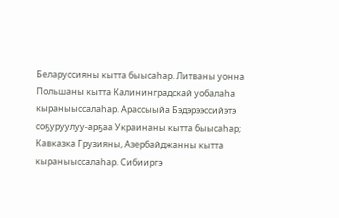Беларуссияны кытта быысаһар. Литваны уонна Польшаны кытта Калининградскай уобалаһа кыраныыссалаһар. Арассыыйа Бэдэрээссийэтэ соҕуруулуу-арҕаа Украинаны кытта быысаһар; Кавказка Грузияны, Азербайджанны кытта кыраныыссалаһар. Сибииргэ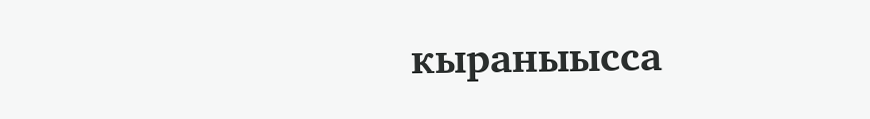кыраныысса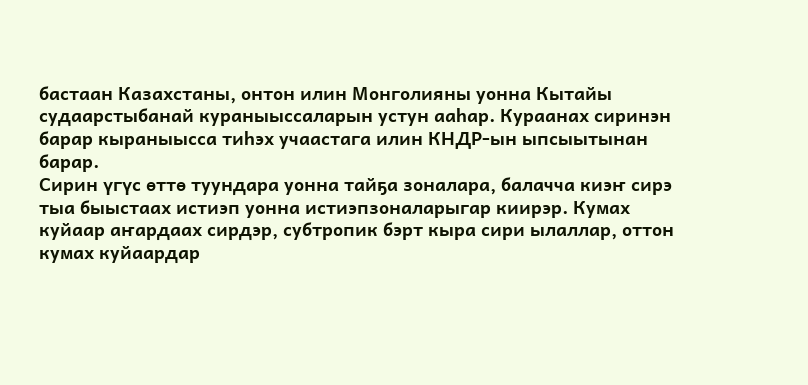бастаан Казахстаны, онтон илин Монголияны уонна Кытайы судаарстыбанай кураныыссаларын устун ааһар. Кураанах сиринэн барар кыраныысса тиһэх учаастага илин КНДР-ын ыпсыытынан барар.
Сирин үгүс өттө туундара уонна тайҕа зоналара, балачча киэҥ сирэ тыа быыстаах истиэп уонна истиэпзоналарыгар киирэр. Кумах куйаар аҥардаах сирдэр, субтропик бэрт кыра сири ылаллар, оттон кумах куйаардар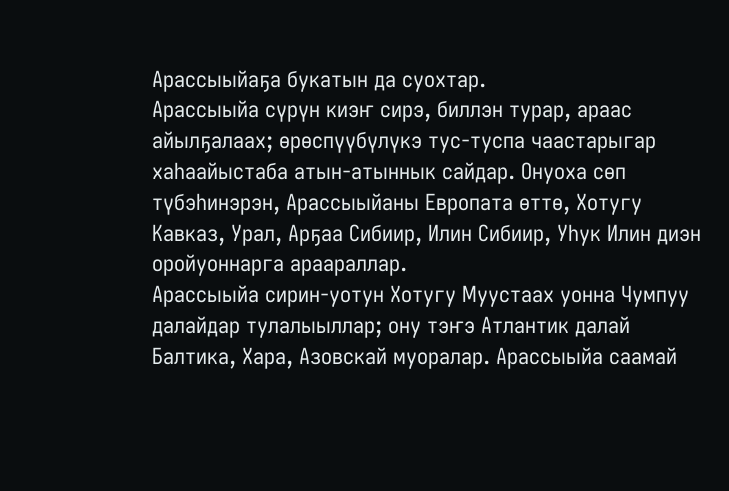Арассыыйаҕа букатын да суохтар.
Арассыыйа сүрүн киэҥ сирэ, биллэн турар, араас айылҕалаах; өрөспүүбүлүкэ тус-туспа чаастарыгар хаһаайыстаба атын-атыннык сайдар. Онуоха сөп түбэһинэрэн, Арассыыйаны Европата өттө, Хотугу Кавказ, Урал, Арҕаа Сибиир, Илин Сибиир, Уһук Илин диэн оройуоннарга араараллар.
Арассыыйа сирин-уотун Хотугу Муустаах уонна Чумпуу далайдар тулалыыллар; ону тэҥэ Атлантик далай Балтика, Хара, Азовскай муоралар. Арассыыйа саамай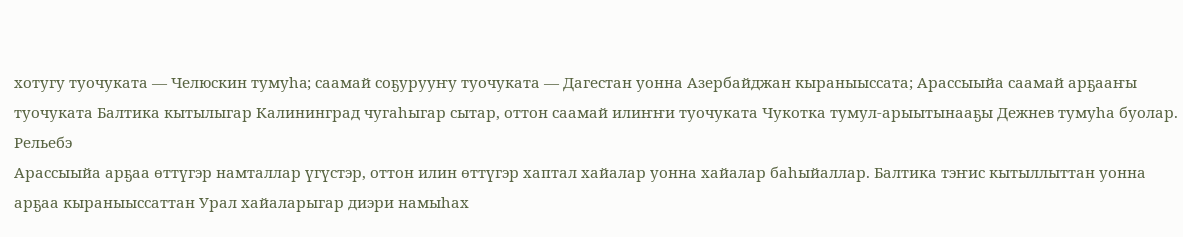хотугу туочуката — Челюскин тумуha; саамай соҕурууҥу туочуката — Дагестан уонна Азербайджан кыраныыссата; Арассыыйа саамай арҕааҥы туочуката Балтика кытылыгар Калининград чугаһыгар сытар, оттон саамай илиҥҥи туочуката Чукотка тумул-арыытынааҕы Дежнев тумуһа буолар.
Рельебэ
Арассыыйа арҕаа өттүгэр намталлар үгүстэр, оттон илин өттүгэр хаптал хайалар уонна хайалар баһыйаллар. Балтика тэҥис кытыллыттан уонна арҕаа кыраныыссаттан Урал хайаларыгар диэри намыһах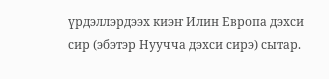үрдэллэрдээх киэҥ Илин Европа дэхси сир (эбэтэр Нуучча дэхси сирэ) сытар.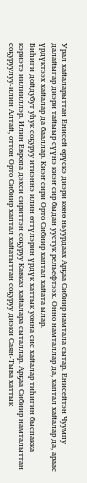Урал хайаларыттан Енисей өрүскэ диэри көнө ньуурдаах Арҕаа Сибиир намтала сытар. Енисейтэн Чуумпу далайыгар диэри тайыыр сүүнэ киэҥ сир быдан уустук рельефтээх. Онно намталлар да, хаптал хайалар да, араас үрдүктээх хайалар да бааллар. Киэҥ сири Орто Сибиир хаптал хайата ылар.
Биһиги дойдубут уһук соҕуруу итиэннэ илин өттүлэрин үрдүк хаттык уонна сис хайалар тиһигин быспакка кэриэтэ иилииллэр. Илин Европа дэхси сириттэн соҕуруу Кавказ хайалара сыталлар. Арҕаа Сибиир намталыттан соҕуруулуу-илин Алтай, оттон Орто Сибиир хаптал хайатыттан соҕуруу диэки Саян-Тыва хаттык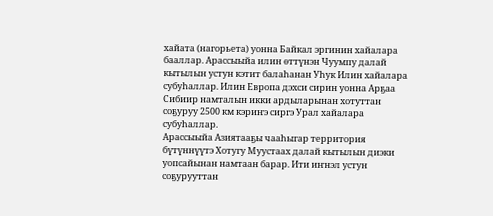хайата (нагорьета) уонна Байкал эргинин хайалара бааллар. Арассыыйа илин өттүнэн Чуумпу далай кытылын устун кэтит балаһанан Уһук Илин хайалара субуһаллар. Илин Европа дэхси сирин уонна Арҕаа Сибиир намталын икки ардыларынан хотуттан соҕуруу 2500 км кэриҥэ сиргэ Урал хайалара субуһаллар.
Арассыыйа Азиятааҕы чааһыгар территория бүтүннүүтэ Хотугу Муустаах далай кытылын диэки уопсайынан намтаан барар. Ити иҥнэл устун соҕурууттан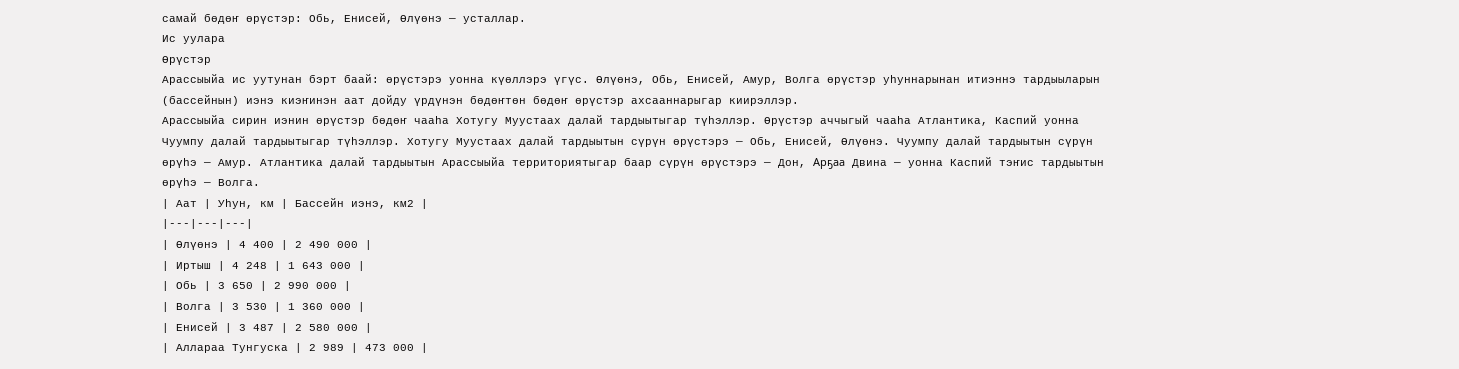самай бөдөҥ өрүстэр: Обь, Енисей, Өлүөнэ — усталлар.
Ис уулара
Өрүстэр
Арассыыйа ис уутунан бэрт баай: өрүстэрэ уонна күөллэрэ үгүс. Өлүөнэ, Обь, Енисей, Амур, Волга өрүстэр уһуннарынан итиэннэ тардыыларын (бассейнын) иэнэ киэҥинэн аат дойду үрдүнэн бөдөҥтөн бөдөҥ өрүстэр ахсааннарыгар киирэллэр.
Арассыыйа сирин иэнин өрүстэр бөдөҥ чааһа Хотугу Муустаах далай тардыытыгар түһэллэр. Өрүстэр аччыгый чааһа Атлантика, Каспий уонна Чуумпу далай тардыытыгар түһэллэр. Хотугу Муустаах далай тардыытын сүрүн өрүстэрэ — Обь, Енисей, Өлүөнэ. Чуумпу далай тардыытын сүрүн өрүһэ — Амур. Атлантика далай тардыытын Арассыыйа территориятыгар баар сүрүн өрүстэрэ — Дон, Арҕаа Двина — уонна Каспий тэҥис тардыытын өрүһэ — Волга.
| Аат | Уһун, км | Бассейн иэнэ, км2 |
|---|---|---|
| Өлүөнэ | 4 400 | 2 490 000 |
| Иртыш | 4 248 | 1 643 000 |
| Обь | 3 650 | 2 990 000 |
| Волга | 3 530 | 1 360 000 |
| Енисей | 3 487 | 2 580 000 |
| Аллараа Тунгуска | 2 989 | 473 000 |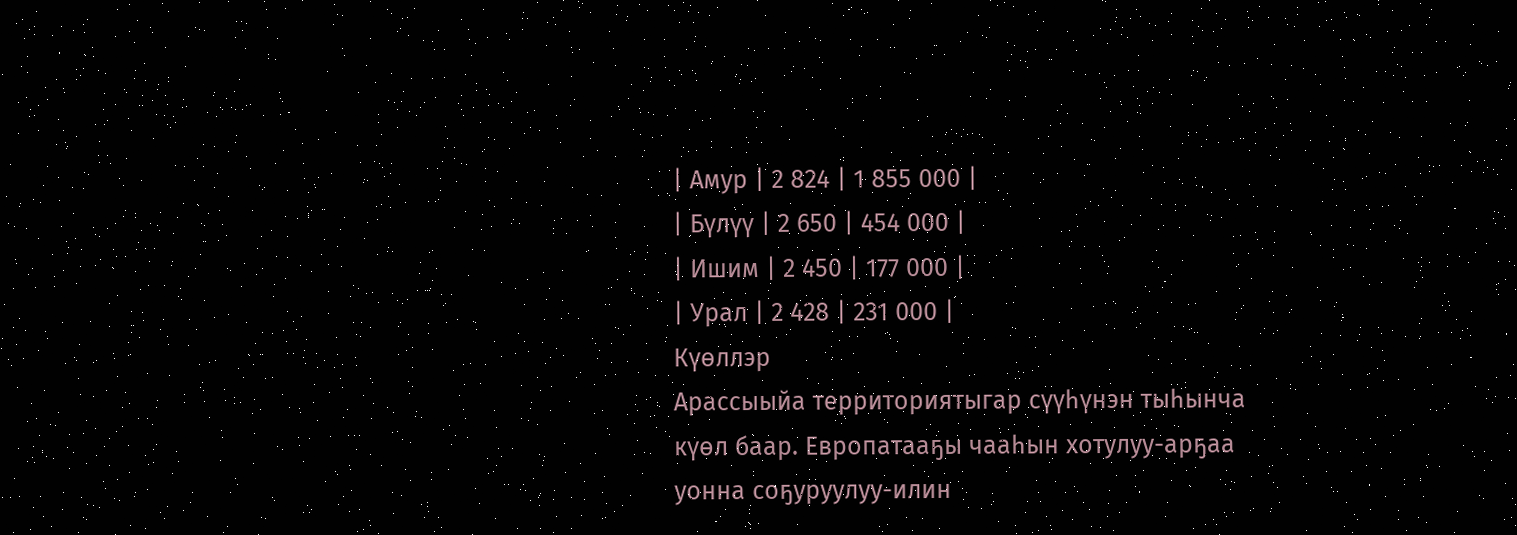| Амур | 2 824 | 1 855 000 |
| Бүлүү | 2 650 | 454 000 |
| Ишим | 2 450 | 177 000 |
| Урал | 2 428 | 231 000 |
Күөллэр
Арассыыйа территориятыгар сүүһүнэн тыһынча күөл баар. Европатааҕы чааһын хотулуу-арҕаа уонна соҕуруулуу-илин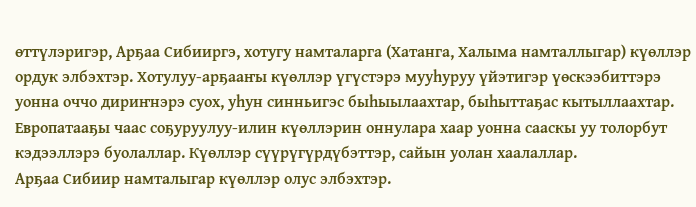өттүлэригэр, Арҕаа Сибииргэ, хотугу намталарга (Хатанга, Халыма намталлыгар) күөллэр ордук элбэхтэр. Хотулуу-арҕааҥы күөллэр үгүстэрэ мууһуруу үйэтигэр үөскээбиттэрэ уонна оччо дириҥнэрэ суох, уһун синньигэс быһыылаахтар, быһыттаҕас кытыллаахтар.
Европатааҕы чаас соҕуруулуу-илин күөллэрин оннулара хаар уонна сааскы уу толорбут кэдээллэрэ буолаллар. Күөллэр сүүрүгүрдүбэттэр, сайын уолан хаалаллар.
Арҕаа Сибиир намталыгар күөллэр олус элбэхтэр.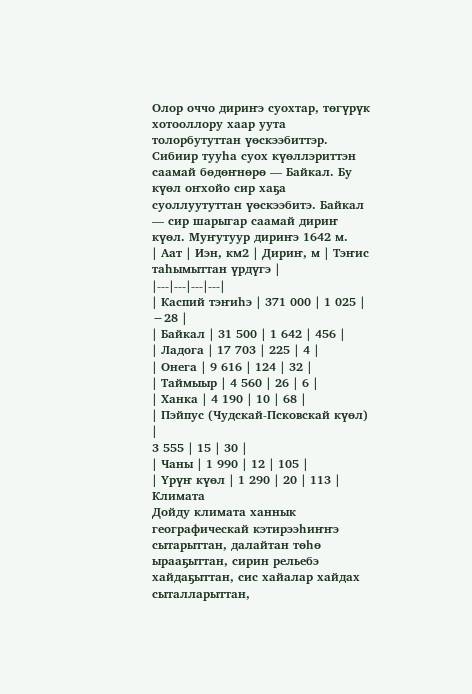Олор оччо дириҥэ суохтар, төгүрүк хотооллору хаар уута толорбутуттан үөскээбиттэр.
Сибиир тууһа суох күөллэриттэн саамай бөдөҥнөрө — Байкал. Бу күөл оҥхойо сир хаҕа суоллуутуттан үөскээбитэ. Байкал — сир шарыгар саамай дириҥ күөл. Муҥутуур дириҥэ 1642 м.
| Аат | Иэн, км2 | Дириҥ, м | Тэҥис таһымыттан үрдүгэ |
|---|---|---|---|
| Каспий тэҥиһэ | 371 000 | 1 025 | −28 |
| Байкал | 31 500 | 1 642 | 456 |
| Ладога | 17 703 | 225 | 4 |
| Онега | 9 616 | 124 | 32 |
| Таймыыр | 4 560 | 26 | 6 |
| Ханка | 4 190 | 10 | 68 |
| Пэйпус (Чудскай-Псковскай күөл) |
3 555 | 15 | 30 |
| Чаны | 1 990 | 12 | 105 |
| Үрүҥ күөл | 1 290 | 20 | 113 |
Климата
Дойду климата ханнык географическай кэтирээһиҥҥэ сытарыттан, далайтан төһө ырааҕыттан, сирин рельебэ хайдаҕыттан, сис хайалар хайдах сыталларыттан,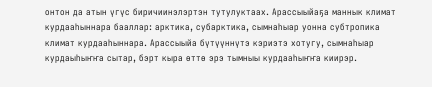онтон да атын үгүс биричиинэлэртэн тутулуктаах. Арассыыйаҕа маннык климат курдааһыннара бааллар: арктика, субарктика, сымнаһыар уонна субтропика климат курдааһыннара. Арассыыйа бүтүүннүтэ кэриэтэ хотугу, сымнаһыар курдаыһыҥҥа сытар, бэрт кыра өттө эрэ тымныы курдааһыҥҥа киирэр.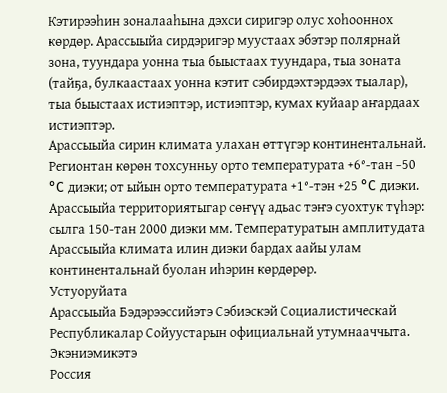Кэтирээһин зоналааһына дэхси сиригэр олус хоһооннох көрдөр. Арассыыйа сирдэригэр муустаах эбэтэр полярнай зона, туундара уонна тыа быыстаах туундара, тыа зоната (тайҕа, булкаастаах уонна кэтит сэбирдэхтэрдээх тыалар), тыа быыстаах истиэптэр, истиэптэр, кумах куйаар аҥардаах истиэптэр.
Арассыыйа сирин климата улахан өттүгэр континентальнай. Регионтан көрөн тохсунньу орто температурата +6°-тан −50 °C диэки; от ыйын орто температурата +1°-тэн +25 °C диэки. Арассыыйа территориятыгар сөҥүү адьас тэҥэ суохтук түһэр: сылга 150-тан 2000 диэки мм. Температуратын амплитудата Арассыыйа климата илин диэки бардах аайы улам континентальнай буолан иһэрин көрдөрөр.
Устуоруйата
Арассыыйа Бэдэрээссийэтэ Сэбиэскэй Социалистическай Республикалар Сойуустарын официальнай утумнааччыта.
Экэниэмикэтэ
Россия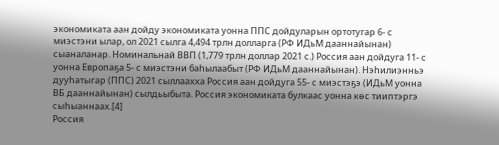экономиката аан дойду экономиката уонна ППС дойдуларын ортотугар 6- с миэстэни ылар, ол 2021 сылга 4,494 трлн долларга (РФ ИДьМ дааннайынан) сыаналанар. Номинальнай ВВП (1,779 трлн доллар 2021 с.) Россия аан дойдуга 11- с уонна Европаҕа 5- с миэстэни баһылаабыт (РФ ИДьМ дааннайынан). Нэһилиэнньэ дууһатыгар (ППС) 2021 сыллаахха Россия аан дойдуга 55- с миэстэҕэ (ИДьМ уонна ВБ дааннайынан) сылдьыбыта. Россия экономиката булкаас уонна көс тииптэргэ сыһыаннаах.[4]
Россия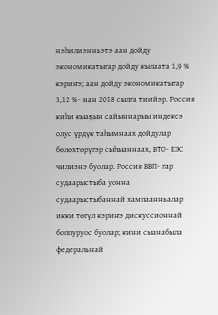нэһилиэнньэтэ аан дойду экономикатыгар дойду кылаата 1,9 % кэриҥэ; аан дойду экономикатыгар 3,12 %- нан 2018 сылга тиийэр. Россия киһи кыаҕын сайыннарыы индексэ олус үрдүк таһымнаах дойдулар бөлөхтөрүгэр сыһыаннаах, ВТО- ЕЭС чилиэнэ буолар. Россия ВВП- гар судаарыстыба уонна судаарыстыбаннай хампаанньалар икки төгүл кэриҥэ дискуссионнай боппуруос буолар; кини сыанабыла федеральнай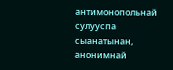антимонопольнай сулууспа сыанатынан, анонимнай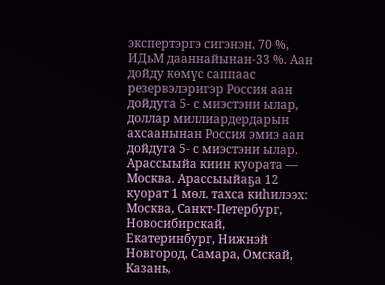экспертэргэ сигэнэн, 70 %, ИДьМ дааннайынан-33 %. Аан дойду көмүс саппаас резервэлэригэр Россия аан дойдуга 5- с миэстэни ылар, доллар миллиардердарын ахсаанынан Россия эмиэ аан дойдуга 5- с миэстэни ылар.
Арассыыйа киин куората — Москва. Арассыыйаҕа 12 куорат 1 мөл. тахса киһилээх: Москва, Санкт-Петербург, Новосибирскай, Екатеринбург, Нижнэй Новгород, Самара, Омскай, Казань,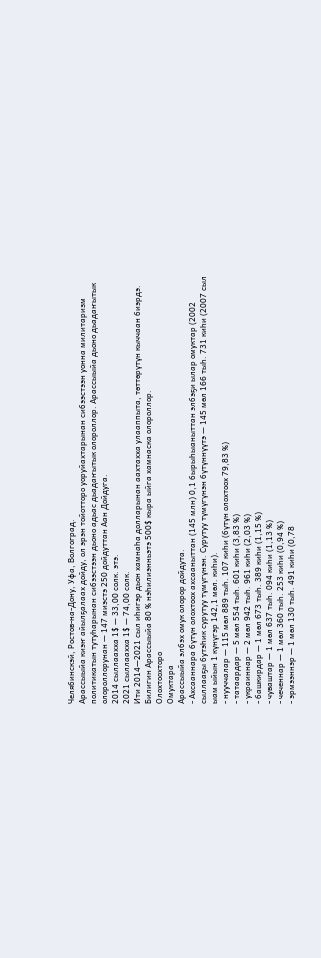Челябинскэй, Ростов-на-Дону, Уфа, Волгоград.
Арассыыйа киэҥ айылҕалаах дойду, ол эрэн тойотторо уоруйахтарынан сибээстээн уонна милитаризм политикатын тутуһарынан сибээстээн дьоно адьас дьадаҥытык олороллор. Арассыыйа дьоно дьадаҥытык олороллорунан — 147 миэстэ 250 дойдуттан Аан Дойдуга.
2014 сыллаахха 1$ — 33,00 солк. этэ.
2021 сыллаахха 1$ — 74,00 солк.
Ити 2014—2021 сыл иһигэр дьон хамнаһа долларынан аахтахха улааппыта, төттөрүтүн кыччаан биэрдэ. Билигин Арассыыйа 80 % нэһилиэнньэтэ 500$ кыра ыйга хамнаска олороллор.
Олохтоохторо
Омуктара
Арассыыйа элбэх омук олорор дойдута.
- Ахсааннара бүтүн олохтоох ахсааныттан (145 млн) 0,1 бырыһыаныттан элбэҕи ылар омуктар (2002 сыллааҕы бутэһик сурутуу түмүгүнэн. Сурутуу түмүгүнэн бүтүннүүтэ — 145 мөл 166 тыһ. 731 киһи (2007 сыл ыам ыйын 1 күнүгэр 142,1 мөл. киһи).
- нууччалар — 115 мөл 889 тыһ. 107 киһи (бүтүн олохтоох 79,83 %)
- татаардар — 5 мөл 554 тыһ. 601 киһи (3,83 %)
- украиннар — 2 мөл 942 тыһ. 961 киһи (2,03 %)
- башкирдар — 1 мөл 673 тыһ. 389 киһи (1,15 %)
- чуваштар — 1 мөл 637 тыһ. 094 киһи (1,13 %)
- чеченнар — 1 мөл 360 тыһ. 253 киһи (0,94 %)
- эрмээннэр — 1 мөл 130 тыһ. 491 киһи (0,78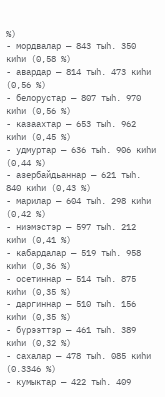%)
- мордвалар — 843 тыһ. 350 киһи (0,58 %)
- авардар — 814 тыһ. 473 киһи (0,56 %)
- белорустар — 807 тыһ. 970 киһи (0,56 %)
- казаахтар — 653 тыһ. 962 киһи (0,45 %)
- удмуртар — 636 тыһ. 906 киһи (0,44 %)
- азербайдьаннар — 621 тыһ. 840 киһи (0,43 %)
- марилар — 604 тыһ. 298 киһи (0,42 %)
- ниэмэстэр — 597 тыһ. 212 киһи (0,41 %)
- кабардалар — 519 тыһ. 958 киһи (0,36 %)
- осетиннар — 514 тыһ. 875 киһи (0,35 %)
- даргиннар — 510 тыһ. 156 киһи (0,35 %)
- бүрээттэр — 461 тыһ. 389 киһи (0,32 %)
- сахалар — 478 тыһ. 085 киһи (0.3346 %)
- кумыктар — 422 тыһ. 409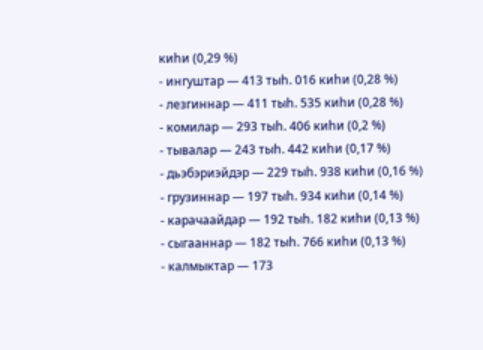киһи (0,29 %)
- ингуштар — 413 тыһ. 016 киһи (0,28 %)
- лезгиннар — 411 тыһ. 535 киһи (0,28 %)
- комилар — 293 тыһ. 406 киһи (0,2 %)
- тывалар — 243 тыһ. 442 киһи (0,17 %)
- дьэбэриэйдэр — 229 тыһ. 938 киһи (0,16 %)
- грузиннар — 197 тыһ. 934 киһи (0,14 %)
- карачаайдар — 192 тыһ. 182 киһи (0,13 %)
- сыгааннар — 182 тыһ. 766 киһи (0,13 %)
- калмыктар — 173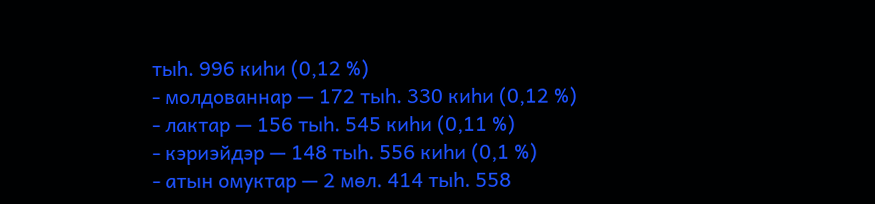тыһ. 996 киһи (0,12 %)
- молдованнар — 172 тыһ. 330 киһи (0,12 %)
- лактар — 156 тыһ. 545 киһи (0,11 %)
- кэриэйдэр — 148 тыһ. 556 киһи (0,1 %)
- атын омуктар — 2 мөл. 414 тыһ. 558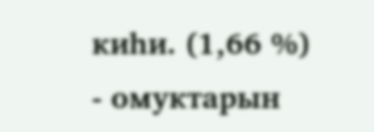киһи. (1,66 %)
- омуктарын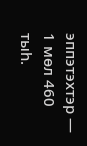эппэтэхтэр — 1 мөл 460 тыһ.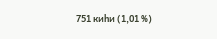751 киһи (1,01 %)